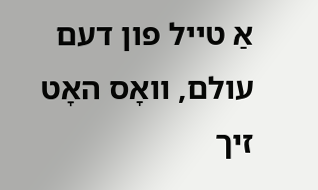אַ טייל פון דעם עולם, וואָס האָט זיך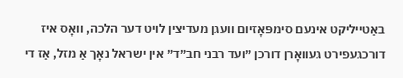באַטייליקט אינעם סימפּאָזיום וועגן מעדיצין לויט דער הלכה, וואָס איז דורכגעפירט געוואָרן דורכן ״ועד רבני חב״ד״ אין ישראל נאָך אַ מזל, אַז די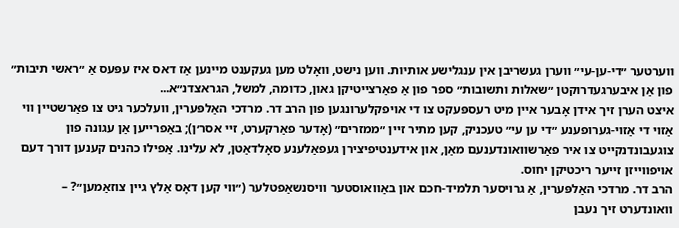ווערטער ״די-ען-עי״ ווערן געשריבן אין ענגלישע אותיות. ווען נישט, וואָלט מען געקענט מיינען אַז דאס איז עפּעס אַ ״ראשי תיבות״ פון אַן איבערגעדרוקטן ״שאלות ותשובות״ ספר פון אַ פאַרצייטיקן גאון, כדומה, למשל, הגראצדנ״א...
איצט הערן זיך אידן אָבער איין מיט רעספּעקט צו די אויפקלערונגען פון הרב דר. מרדכי האַלפּערין, וועלכער גיט צו פאַרשטיין ווי אַזוי די אַזוי-גערופענע ״די ען עי״ טעכניק, קען מתיר זיין ״ממזרים״ (אָדער פאַרקערט, זיי אסר׳ן); באַפרייען אַן עגונה פון צוגעבונדנקייט צו איר פאַרשוואונדענעם מאַן, און אידענטיפיצירן געפאַלענע סאָלדאַטן, לא עלינו. אַפילו כהנים קענען דורך דעם אויפווייזן זייער ריכטיקן יחוס.
הרב דר. מרדכי האַלפּערין, אַ גרויסער תלמיד-חכם און באַוואוסטער וויסנשאַפטלער (״ווי קען דאָס אַלץ גיין צוזאַמען״? – וואונדערט זיך נעבן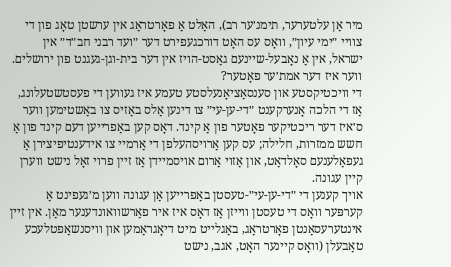מיר אַן עלטערער, תימנ׳ער רב), האַלט אַ פאָרטראַג אין ערשטן טאָג פון די צוויי ״ימי עיון״, וואָס עס האָט דורכגעפירט דער ״ועד רבני חב״ד״ אין ישראל, אין אַ נאָבעל-שיינעם גאַסט-הויז אין דער בית-וגן-געגנט פון ירושלים.
ווער איז דער אמת׳ער פאָטער?
די וויכטיקסטע און סענסאַציאָנעלסטע טעמע איז געווען די פעסטשטעלונג, אַז די הלכה אָנערקענט ״די-ען-עי״ צו דינען אַלס באַזיס צו באַשטימען ווער ס׳איז דער ריכטיקער פאָטער פון אַ קינד. דאָס קען באַפרייען דעם קינד פון אַ חשש ממזרות, חלילה; עס קען אַרויסהעלפן די אַרמיי צו אידענטיפיצירן אַ געפאַלענעם סאָלדאַט, און אַזוי אַרום אויסמיידן אַז זיין פרוי זאָל נישט ווערן קיין עגונה.
אויך קענען די ״די-ען-עי״-טעסטן באַפרייען אַן עגונה ווען מ׳געפינט אַ קערפּער וואָס די טעסטן ווייזן אַז דאָס איז איר פאַרשוואונדענער מאַן. אין זיין אינטערעסאַנטן פאָרטראַג, באַגלייט מיט דיאָגראַמען און וויסנשאַפטלעכע טאַבעלן (וואָס קיינער האָט, אגב, נישט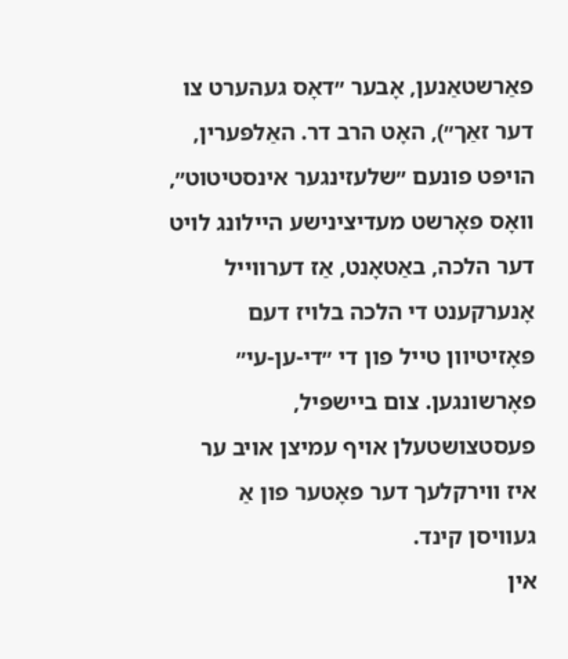פאַרשטאַנען, אָבער ״דאָס געהערט צו דער זאַך״), האָט הרב דר. האַלפּערין, הויפּט פונעם ״שלעזינגער אינסטיטוט״, וואָס פאָרשט מעדיצינישע היילונג לויט דער הלכה, באַטאָנט, אַז דערווייל אָנערקענט די הלכה בלויז דעם פּאָזיטיוון טייל פון די ״די-ען-עי״ פאָרשונגען. צום ביישפּיל, פעסטצושטעלן אויף עמיצן אויב ער איז ווירקלעך דער פאָטער פון אַ געוויסן קינד.
אין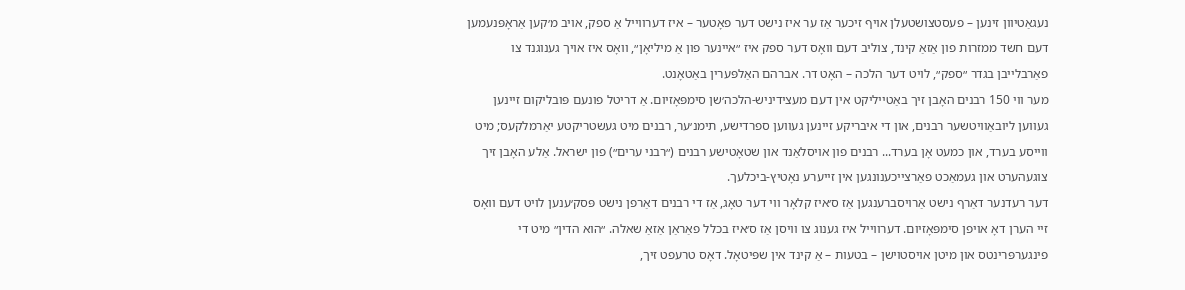נעגאַטיוון זינען – פעסטצושטעלן אויף זיכער אַז ער איז נישט דער פאָטער – איז דערווייל אַ ספק, אויב מ׳קען אַראָפּנעמען דעם חשד ממזרות פון אַזאַ קינד, צוליב דעם וואָס דער ספק איז ״איינער פון אַ מיליאָן״, וואָס איז אויך גענוגנד צו פאַרבלייבן בגדר ״ספק״, לויט דער הלכה – האָט דר. אברהם האַלפּערין באַטאָנט.
מער ווי 150 רבנים האָבן זיך באַטייליקט אין דעם מעצידיניש-הלכה׳שן סימפּאָזיום. אַ דריטל פונעם פּובליקום זיינען געווען ליובאַוויטשער רבנים, און די איבריקע זיינען געווען ספרדישע, תימנ׳ער, רבנים מיט געשטריקטע יאַרמלקעס; מיט ווייסע בערד, און כמעט אָן בערד... רבנים פון אויסלאַנד און שטאָטישע רבנים (״רבני ערים״) פון ישראל. אַלע האָבן זיך צוגעהערט און געמאַכט פאַרצייכענונגען אין זייערע נאָטיץ-ביכלעך.
דער רעדנער דאַרף נישט אַרויסברענגען אַז ס׳איז קלאָר ווי דער טאָג, אַז די רבנים דאַרפן נישט פּסק׳ענען לויט דעם וואָס זיי הערן דאָ אויפן סימפּאָזיום. דערווייל איז גענוג צו וויסן אַז ס׳איז בכלל פאַראַן אַזאַ שאלה. ״הוא הדין״ מיט די פינגערפּרינטס און מיטן אויסטוישן – בטעות – אַ קינד אין שפּיטאָל. דאָס טרעפט זיך,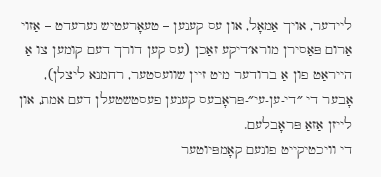ליידער, אויך אַמאָל, און עס קענען – טעאָרעטיש גערעדט – אַזוי אַרום פּאַסירן מורא׳דיקע זאַכן (עס קען דורך דעם קומען צו אַ הייראַט פון אַ ברודער מיט זיין שוועסטער, רחמנא ליצלן), אָבער די ״די-ען-עי״-פּראָבעס קענען פעסטשטעלן דעם אמת, און לייזן אַזאַ פּראָבלעם.
די וויכטיקייט פונעם קאָמפּיוטער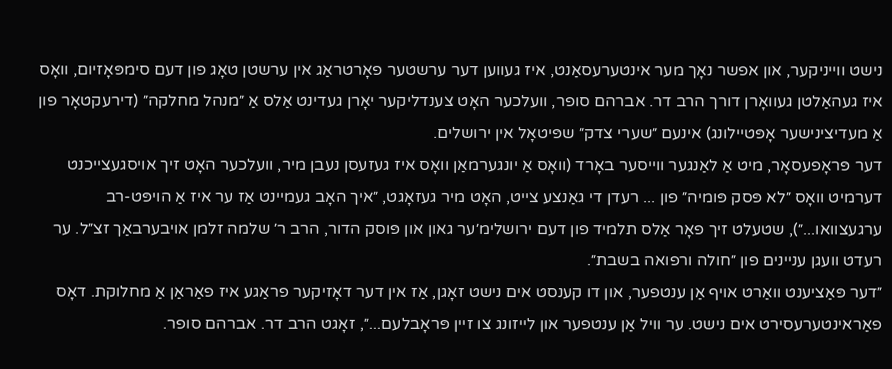נישט ווייניקער, און אפשר נאָך מער אינטערעסאַנט, איז געווען דער ערשטער פאָרטראַג אין ערשטן טאָג פון דעם סימפּאָזיום, וואָס איז געהאַלטן געוואָרן דורך הרב דר. אברהם סופר, וועלכער האָט צענדליקער יאָרן געדינט אַלס אַ ״מנהל מחלקה״ (דירעקטאָר פון אַ מעדיצינישער אָפּטיילונג) אינעם ״שערי צדק״ שפּיטאָל אין ירושלים.
דער פּראָפעסאָר, מיט אַ לאַנגער ווייסער באָרד (וואָס אַ יונגערמאַן וואָס איז געזעסן נעבן מיר, וועלכער האָט זיך אויסגעצייכנט דערמיט וואָס ״לא פּסק פּומיה״ פון ... רעדן די גאַנצע צייט, האָט מיר געזאָגט, ״איך האָב געמיינט אַז ער איז אַ הויפּט-רב ערגעצוואו...״), שטעלט זיך פאָר אַלס תלמיד פון דעם ירושלימ׳ער גאון און פּוסק הדור, הרב ר׳ שלמה זלמן אויבערבאַך זצ״ל. ער רעדט וועגן עניינים פון ״חולה ורפואה בשבת״.
״דער פּאַציענט וואַרט אויף אַן ענטפער, און דו קענסט אים נישט זאָגן, אַז אין דער דאָזיקער פראַגע איז פאַראַן אַ מחלוקת. דאָס פאַראינטערעסירט אים נישט. ער וויל אַן ענטפער און לייזונג צו זיין פּראָבלעם...״, זאָגט הרב דר. אברהם סופר.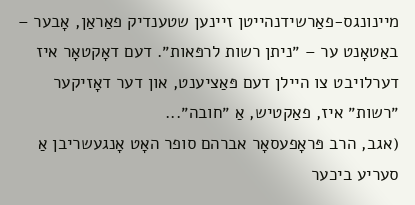מיינונגס-פאַרשידנהייטן זיינען שטענדיק פאַראַן, אָבער – באַטאָנט ער – ״ניתן רשות לרפּאות״. דעם דאָקטאָר איז דערלויבט צו היילן דעם פּאַציענט, און דער דאָזיקער ״רשות״ איז, פאַקטיש, אַ ״חובה״...
(אגב, הרב פּראָפעסאָר אברהם סופר האָט אָנגעשריבן אַ סעריע ביכער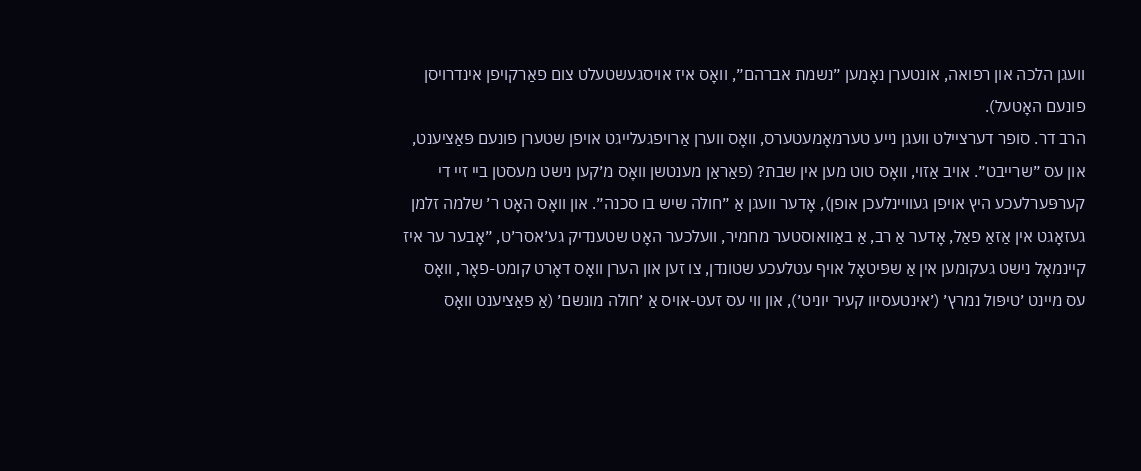וועגן הלכה און רפואה, אונטערן נאָמען ״נשמת אברהם״, וואָס איז אויסגעשטעלט צום פאַרקויפן אינדרויסן פונעם האָטעל).
הרב דר. סופר דערציילט וועגן נייע טערמאָמעטערס, וואָס ווערן אַרויפגעלייגט אויפן שטערן פונעם פּאַציענט, און עס ״שרייבט״. אויב אַזוי, וואָס טוט מען אין שבת? (פאַראַן מענטשן וואָס מ׳קען נישט מעסטן ביי זיי די קערפּערלעכע היץ אויפן געוויינלעכן אופן), אָדער וועגן אַ ״חולה שיש בו סכנה״. און וואָס האָט ר׳ שלמה זלמן געזאָגט אין אַזאַ פאַל, אָדער אַ רב, אַ באַוואוסטער מחמיר, וועלכער האָט שטענדיק גע׳אסר׳ט, ״אָבער ער איז קיינמאָל נישט געקומען אין אַ שפּיטאָל אויף עטלעכע שטונדן, צו זען און הערן וואָס דאָרט קומט-פאָר, וואָס עס מיינט ׳טיפּול נמרץ׳ (׳אינטעסיוו קעיר יוניט׳), און ווי עס זעט-אויס אַ ׳חולה מונשם׳ (אַ פּאַציענט וואָס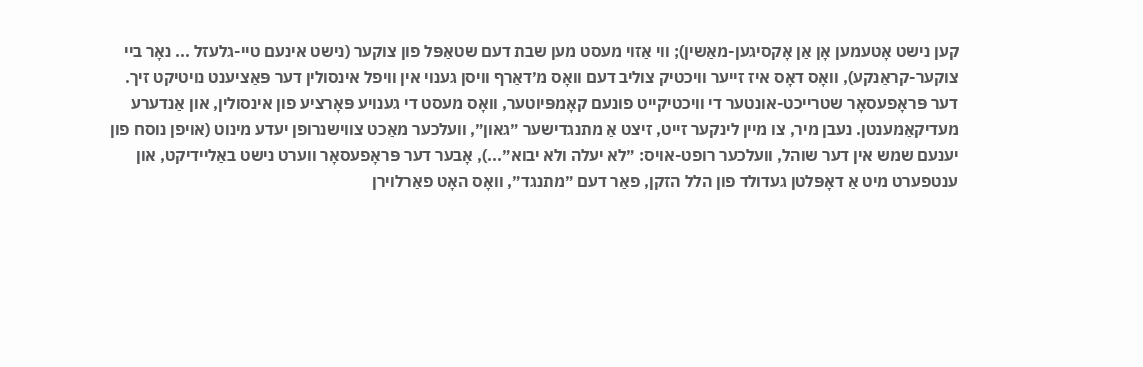קען נישט אָטעמען אָן אַן אָקסיגען-מאַשין); ווי אַזוי מעסט מען שבת דעם שטאַפּל פון צוקער (נישט אינעם טיי-גלעזל ... נאָר ביי צוקער-קראַנקע), וואָס דאָס איז זייער וויכטיק צוליב דעם וואָס מ׳דאַרף וויסן גענוי אין וויפל אינסולין דער פּאַציענט נויטיקט זיך.
דער פּראָפעסאָר שטרייכט-אונטער די וויכטיקייט פונעם קאָמפּיוטער, וואָס מעסט די גענויע פּאָרציע פון אינסולין, און אַנדערע מעדיקאַמענטן. נעבן מיר, צו מיין לינקער זייט, זיצט אַ מתנגדישער ״גאון״, וועלכער מאַכט צווישנרופן יעדע מינוט (אויפן נוסח פון יענעם שמש אין דער שוהל, וועלכער רופט-אויס: ״לא יעלה ולא יבוא״...), אָבער דער פּראָפעסאָר ווערט נישט באַליידיקט, און ענטפערט מיט אַ דאָפּלטן געדולד פון הלל הזקן, פאַר דעם ״מתנגד״, וואָס האָט פאַרלוירן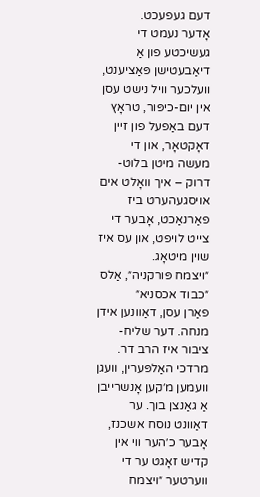דעם געפעכט.
אָדער נעמט די געשיכטע פון אַ דיאַבעטישן פּאַציענט, וועלכער וויל נישט עסן אין יום-כיפּור, טראָץ דעם באַפעל פון זיין דאָקטאָר, און די מעשה מיטן בלוט-דרוק – איך וואָלט אים אויסגעהערט ביז פאַרנאַכט, אָבער די צייט לויפט, און עס איז שוין מיטאָג.
״ויצמח פּורקניה״, אַלס ״כבוד אכסניא״
פאַרן עסן, דאַוונען אידן מנחה. דער שליח-ציבור איז הרב דר. מרדכי האַלפּערין, וועגן וועמען מ׳קען אָנשרייבן אַ גאַנצן בוך. ער דאַוונט נוסח אשכנז, אָבער כ׳הער ווי אין קדיש זאָגט ער די ווערטער ״ויצמח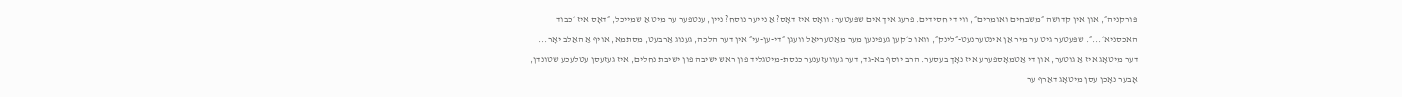פּורקניה״, און אין קדושה ״משבחים ואומרים״, ווי די חסידים. פרעג איך אים שפּעטער: וואָס איז דאָס? אַ נייער נוסח? ניין, ענטפער ער מיט אַ שמייכל, ״דאָס איז ׳כבוד האכסניא׳...״. שפּעטער גיט ער מיר אַן אינטערנעט-״לינק״, וואו כ׳קען געפינען מער מאַטעריאַל וועגן ״די-ען-עי״ אין דער הלכה, גענוג אַרבעט, מסתמא, אויף אַ האַלב יאָר...
דער מיטאָג איז אַ גוטער, און די אַטמאָספערע איז נאָך בעסער. הרב יוסף בא-גד, דער געוועזענער כנסת-מיטגליד פון ראש ישיבה פון ישיבת נחלים, איז געזעסן עטלעכע שטונדן, אָבער נאָכן עסן מיטאָג דאַרף ער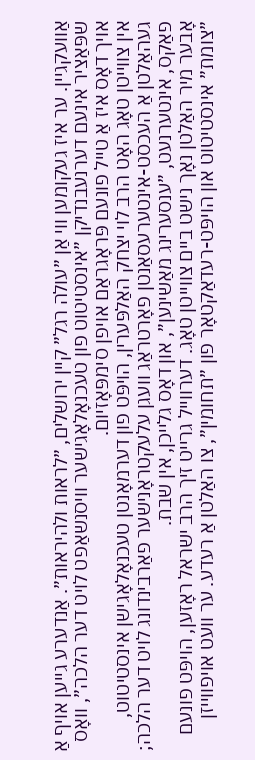אַוועקגיין. ער איז געקומען ווי אַן ״עולה רגל״ קיין ירושלים, ״לראות ולהיראות״. אַנדערע גייען אויף אַ שפּאַציר אינעם דערנעבנדיקן ״אינסטיטוט פון טעכנאָלאָגישער וויסנשאַפט לויט דער הלכה״, וואָס אויך דאָס איז אַ טייל פונעם פּראָגראַם אויפן סימפּאָזיום.
אין צווייטן טאָג האָט הרב לוי יצחק האַלפּערין, הויפּט פון דערמאָנטן טעכנאָלאָגישן אינסטיטוט, געהאַלטן אַ העכסט-אינטערעסאַנטן פאָרטראַג וועגן עלעקטראָנישער פאַרבינדונג לויט דער הלכה; פאַקס, אינטערנעט, ״ענסערינג מאַשינען״, און דאָס גלייכן, אין שבת.
אָבער מיר האַלטן נאָך נישט ביים צווייטן טאָג. דערווייל גרייט זיך הרב ישראל ראָזען, הויפּט פונעם ״צומת״ אינסטיטוט און הויפּט-רעדאַקטאָר פון ״תחומין״, צו האַלטן אַ רעדע. ער וועט אויפווייזן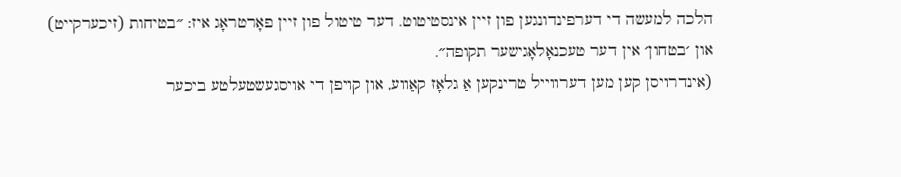הלכה למעשה די דערפינדונגען פון זיין אינסטיטוט. דער טיטול פון זיין פאָרטראָג איז: ״בטיחות (זיכערקייט) און ׳בטחון׳ אין דער טעכנאָלאָגישער תקופה״.
(אינדרויסן קען מען דערווייל טרינקען אַ גלאָז קאַווע, און קויפן די אויסגעשטעלטע ביכער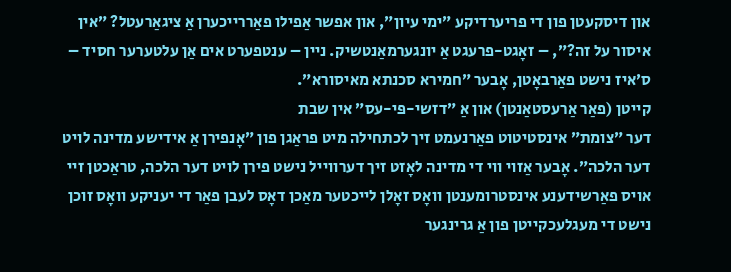און דיסקעטן פון די פריערדיקע ״ימי עיון״, און אפשר אַפילו פאַררייכערן אַ ציגאַרעטל? ״אין איסור על זה?״, – זאָגט-פרעגט אַ יונגערמאַנטשיק. ניין – ענטפערט אים אַן עלטערער חסיד – ס׳איז נישט פאַרבאָטן, אָבער ״חמירא סכנתא מאיסורא״.
קייטן (פאַר אַרעסטאַנטן) און אַ ״דזשי-פּי-עס״ אין שבת
דער ״צומת״ אינסטיטוט פאַרנעמט זיך לכתחילה מיט פראַגן פון ״אָנפירן אַ אידישע מדינה לויט דער הלכה״. אָבער אַזוי ווי די מדינה לאָזט זיך דערווייל נישט פירן לויט דער הלכה, טראַכטן זיי אויס פאַרשידענע אינסטרומענטן וואָס זאָלן לייכטער מאַכן דאָס לעבן פאַר די יעניקע וואָס זוכן נישט די מעגלעכקייטן פון אַ גרינגער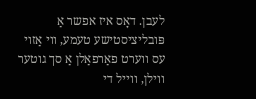לעבן. דאָס איז אפשר אַ פּובליציסטישע טעמע, ווי אַזוי עס ווערט פאַרפאַלן אַ סך גוטער ווילן, ווייל די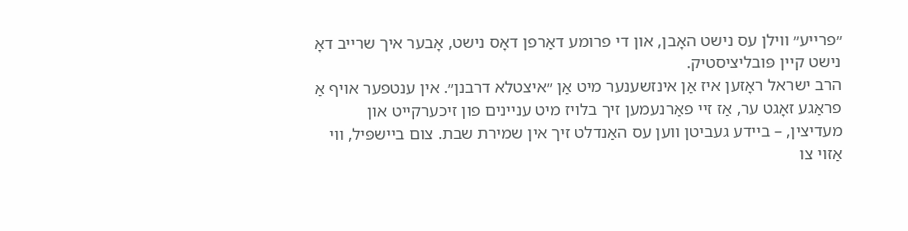״פרייע״ ווילן עס נישט האָבן, און די פרומע דאַרפן דאָס נישט, אָבער איך שרייב דאָ נישט קיין פּובליציסטיק.
הרב ישראל ראָזען איז אַן אינזשענער מיט אַן ״איצטלא דרבנן״. אין ענטפער אויף אַ פראַגע זאָגט ער, אַז זיי פאַרנעמען זיך בלויז מיט עניינים פון זיכערקייט און מעדיצין, – ביידע געביטן ווען עס האַנדלט זיך אין שמירת שבת. צום ביישפּיל, ווי אַזוי צו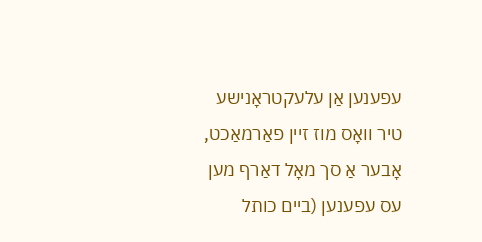עפענען אַן עלעקטראָנישע טיר וואָס מוז זיין פאַרמאַכט, אָבער אַ סך מאָל דאַרף מען עס עפענען (ביים כותל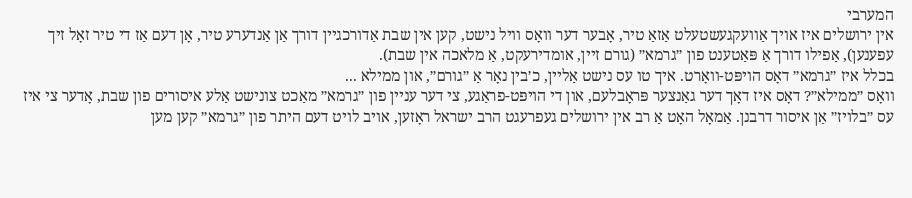המערבי
אין ירושלים איז אויך אַוועקגעשטעלט אַזאַ טיר, אָבער דער וואָס וויל נישט, קען אין שבת אַדורכגיין דורך אַן אַנדערע טיר, אָן דעם אַז די טיר זאָל זיך עפענען), אַפילו דורך אַ פּאַטענט פון ״גרמא״ (גורם זיין, אומדירעקט, אַ מלאכה אין שבת).
בכלל איז ״גרמא״ דאָס הויפּט-וואָרט. איך טו עס נישט אַליין, כ׳בין נאָר אַ ״גורם״, און ממילא ...
וואָס ״ממילא״? דאָס איז דאָך דער גאַנצער פּראָבלעם, און די הויפּט-פראַגע, צי דער עניין פון ״גרמא״ מאַכט צונישט אַלע איסורים פון שבת, אָדער צי איז עס ״בלויז״ אַן איסור דרבנן. אַמאָל האָט אַ רב אין ירושלים געפרעגט הרב ישראל ראָזען, אויב לויט דעם היתר פון ״גרמא״ קען מען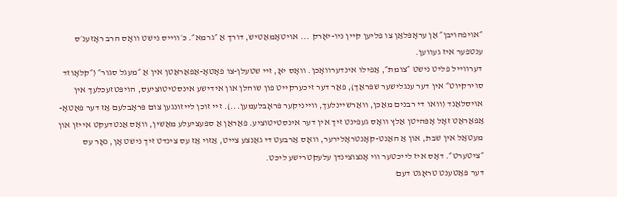״אויפהויבן״ אַן עראָפּלאַן צו פליען קיין ניו-יאָרק ... אויטאָמאַטיש, דורך אַ ״גרמא״. כ׳ווייס נישט וואָס הרב ראָזענ׳ס ענטפער איז געווען.
דערווייל פליט נישט ״צומת״, אַפילו אינדערוואָכן. וואָס יאָ, זיי שטעלן-צו פאָטאָ-אַפּאַראַטן אין אַ ״מעגל סגור״ (״קלאָוזד סוירקיוט״ אין דער ענגלישער שפּראַך), פאַר דער זיכערקייט פון שוהלן און אידישע אינסטיטוציעס, הויפּטזעכלעך אין אויסלאַנד (וואו די רבנים מאַכן, וואַרשיינלעך, ווייניקער פּראָבלעמען...). זיי זוכן לייזונגען צום פּראָבלעם אַז דער פאָטאָ-אַפּאַראַט זאָל אָפּהיטן אַלץ וואָס געפינט זיך אין דער אינסטיטוציע. פאַראַן אַ ספּעציעלע מאַשין, וואָס אַנטדעקט אייזן און מעטאַל אין שבת, און אַ האַנט-קאָנטראָלירער, וואָס אַרבעט די גאַנצע צייט, אַזוי אַז עס צינדט זיך נישט אָן, נאָר עס ״ציטערט״. דאָס איז לייכטער ווי אָנצוצינדן עלעקטרישע ליכט.
דער פּאַטענט טראָגט דעם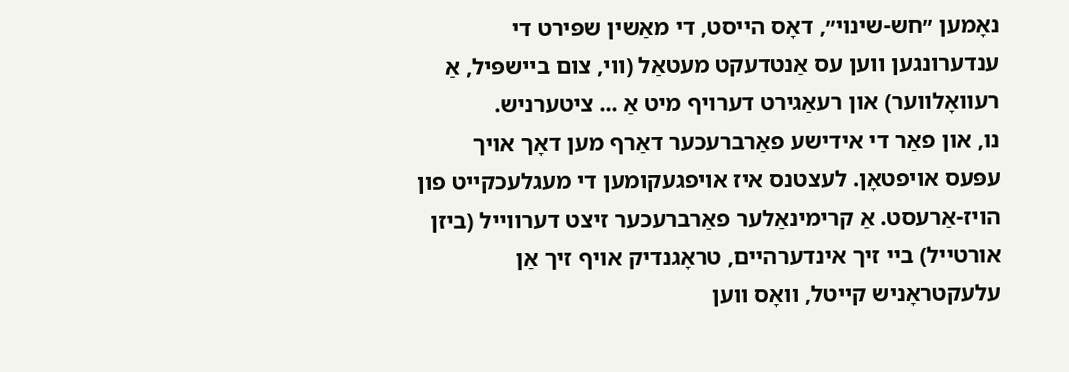נאָמען ״חש-שינוי״, דאָס הייסט, די מאַשין שפּירט די ענדערונגען ווען עס אַנטדעקט מעטאַל (ווי, צום ביישפּיל, אַ רעוואָלווער) און רעאַגירט דערויף מיט אַ ... ציטערניש.
נו, און פאַר די אידישע פאַרברעכער דאַרף מען דאָך אויך עפּעס אויפטאָן. לעצטנס איז אויפגעקומען די מעגלעכקייט פון הויז-אַרעסט. אַ קרימינאַלער פאַרברעכער זיצט דערווייל (ביזן אורטייל) ביי זיך אינדערהיים, טראָגנדיק אויף זיך אַן עלעקטראָניש קייטל, וואָס ווען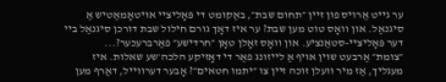ער גייט אַרויס פון זיין ״תחום שבת״, באַקומט די פּאָליציי אויטאָמאַטיש אַ סיגנאַל. און וואָס טוט מען שבת? ער איז דאָך גורם חילול שבת דורכן סיגנאַל ביי דער פּאָליציי-סטאַנציע. און וואָס זאָלן טאָן ״חרדישע״ פאַרברעכער?...
״צומת״ אַרבעט שוין אויף אַ לייזונג פאַר די דאָזיקע הלכה׳שע שאלות. איז מעגליך, אַז מיר וועלן זוכה זיין צו ״יתמו חטאים״? אָבער דערווייל, דאַרף מען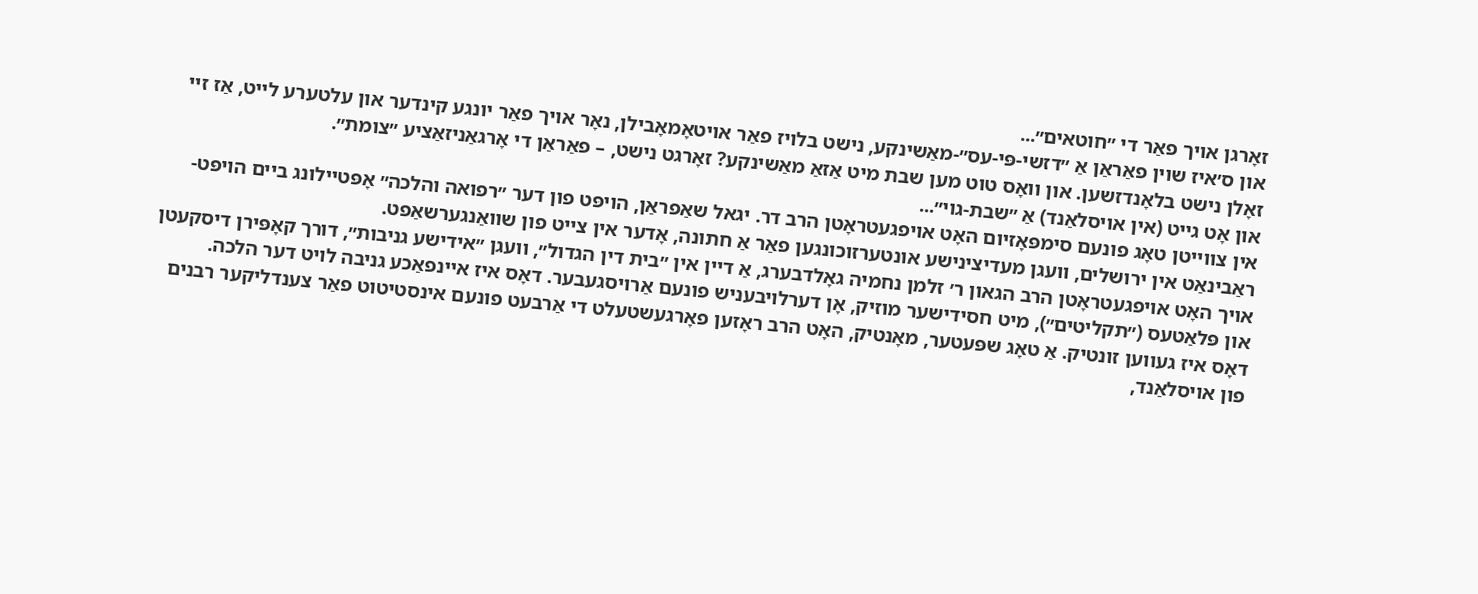זאָרגן אויך פאַר די ״חוטאים״...
און ס׳איז שוין פאַראַן אַ ״דזשי-פּי-עס״-מאַשינקע, נישט בלויז פאַר אויטאָמאָבילן, נאָר אויך פאַר יונגע קינדער און עלטערע לייט, אַז זיי זאָלן נישט בלאָנדזשען. און וואָס טוט מען שבת מיט אַזאַ מאַשינקע? זאָרגט נישט, – פאַראַן די אָרגאַניזאַציע ״צומת״.
און אָט גייט (אין אויסלאַנד) אַ ״שבת-גוי״...
אין צווייטן טאָג פונעם סימפּאָזיום האָט אויפגעטראָטן הרב דר. יגאל שאַפראַן, הויפּט פון דער ״רפואה והלכה״ אָפּטיילונג ביים הויפּט-ראַבינאַט אין ירושלים, וועגן מעדיצינישע אונטערזוכונגען פאַר אַ חתונה, אָדער אין צייט פון שוואַנגערשאַפט.
אויך האָט אויפגעטראָטן הרב הגאון ר׳ זלמן נחמיה גאָלדבערג, אַ דיין אין ״בית דין הגדול״, וועגן ״אידישע גניבות״, דורך קאָפּירן דיסקעטן און פּלאַטעס (״תקליטים״), מיט חסידישער מוזיק, אָן דערלויבעניש פונעם אַרויסגעבער. דאָס איז איינפאַכע גניבה לויט דער הלכה.
דאָס איז געווען זונטיק. אַ טאָג שפּעטער, מאָנטיק, האָט הרב ראָזען פאָרגעשטעלט די אַרבעט פונעם אינסטיטוט פאַר צענדליקער רבנים פון אויסלאַנד,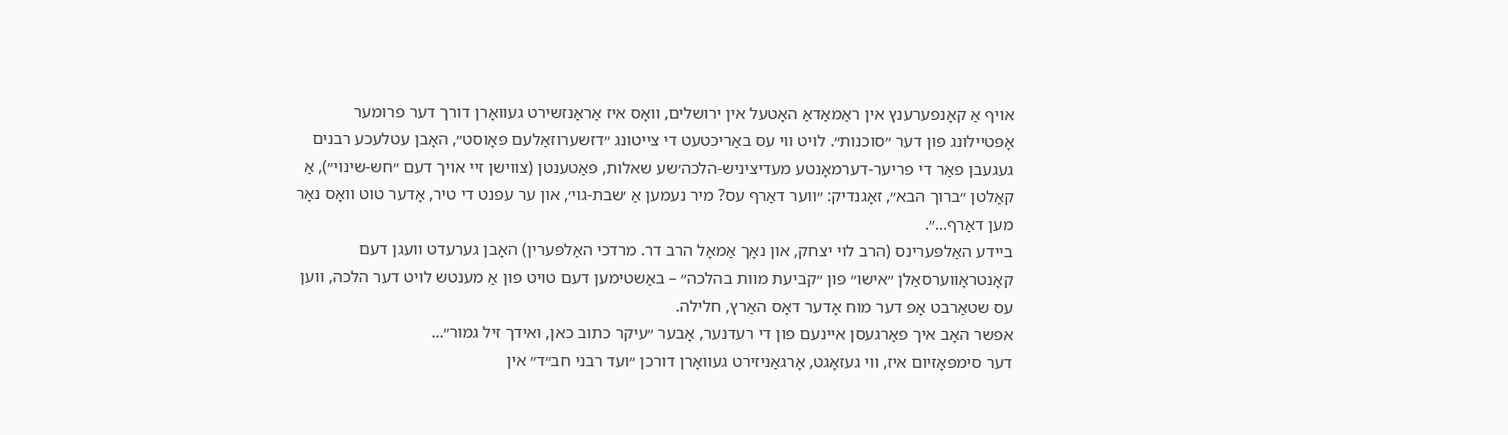אויף אַ קאָנפערענץ אין ראַמאַדאַ האָטעל אין ירושלים, וואָס איז אַראַנזשירט געוואָרן דורך דער פרומער אָפּטיילונג פון דער ״סוכנות״. לויט ווי עס באַריכטעט די צייטונג ״דזשערוזאַלעם פּאָוסט״, האָבן עטלעכע רבנים געגעבן פאַר די פריער-דערמאָנטע מעדיציניש-הלכה׳שע שאלות, פּאַטענטן (צווישן זיי אויך דעם ״חש-שינוי״), אַ קאַלטן ״ברוך הבא״, זאָגנדיק: ״ווער דאַרף עס? מיר נעמען אַ ׳שבת-גוי׳, און ער עפנט די טיר, אָדער טוט וואָס נאָר מען דאַרף...״.
ביידע האַלפּערינס (הרב לוי יצחק, און נאָך אַמאָל הרב דר. מרדכי האַלפּערין) האָבן גערעדט וועגן דעם קאָנטראָווערסאַלן ״אישו״ פון ״קביעת מוות בהלכה״ – באַשטימען דעם טויט פון אַ מענטש לויט דער הלכה, ווען עס שטאַרבט אָפּ דער מוח אָדער דאָס האַרץ, חלילה.
אפשר האָב איך פאַרגעסן איינעם פון די רעדנער, אָבער ״עיקר כתוב כאן, ואידך זיל גמור״...
דער סימפּאָזיום איז, ווי געזאָגט, אָרגאַניזירט געוואָרן דורכן ״ועד רבני חב״ד״ אין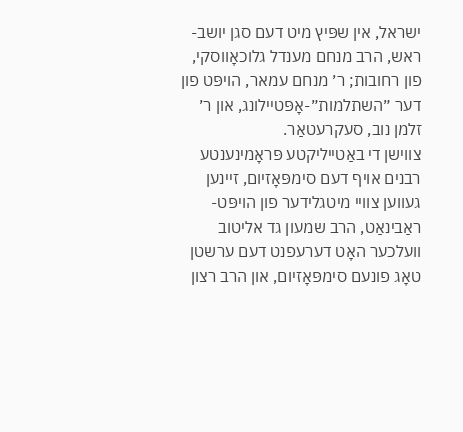ישראל, אין שפּיץ מיט דעם סגן יושב-ראש, הרב מנחם מענדל גלוכאָווסקי, פון רחובות; ר׳ מנחם עמאר, הויפּט פון דער ״השתלמות״-אָפּטיילונג, און ר׳ זלמן נוב, סעקרעטאַר.
צווישן די באַטייליקטע פּראָמינענטע רבנים אויף דעם סימפּאָזיום, זיינען געווען צוויי מיטגלידער פון הויפּט-ראַבינאַט, הרב שמעון גד אליטוב וועלכער האָט דערעפנט דעם ערשטן טאָג פונעם סימפּאָזיום, און הרב רצון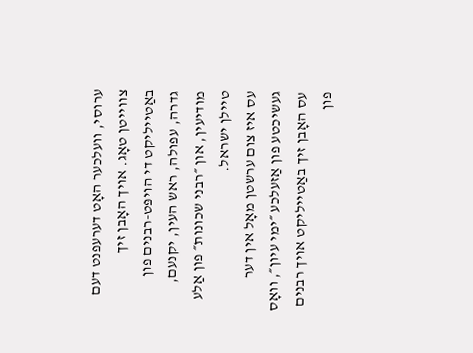ערוסי, וועלכער האָט דערעפנט דעם צווייטן טאָג. אויך האָבן זיך באַטייליקט די הויפּט-רבנים פון גדרה, עפולה, ראש העין, יקנעם, מודיעין, און ״רבני שכונות״ פון אַלע טיילן ישראל.
עס איז צום ערשטן מאָל אין דער געשיכטע פון אַזעלכע ״ימי עיון״, וואָס עס האָבן זיך באַטייליקט אויך רבנים פון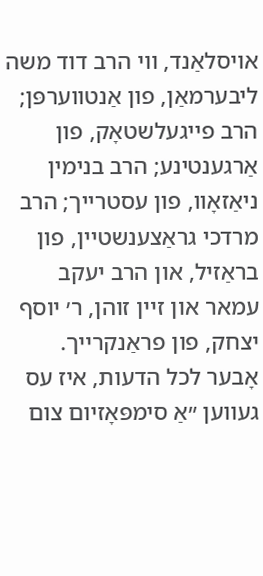אויסלאַנד, ווי הרב דוד משה ליבערמאַן, פון אַנטווערפּן; הרב פייגעלשטאָק, פון אַרגענטינע; הרב בנימין ניאַזאָוו, פון עסטרייך; הרב מרדכי גראַצענשטיין, פון בראַזיל, און הרב יעקב עמאר און זיין זוהן, ר׳ יוסף יצחק, פון פראַנקרייך.
אָבער לכל הדעות, איז עס געווען ״אַ סימפּאָזיום צום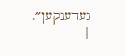געדענקען״.
|